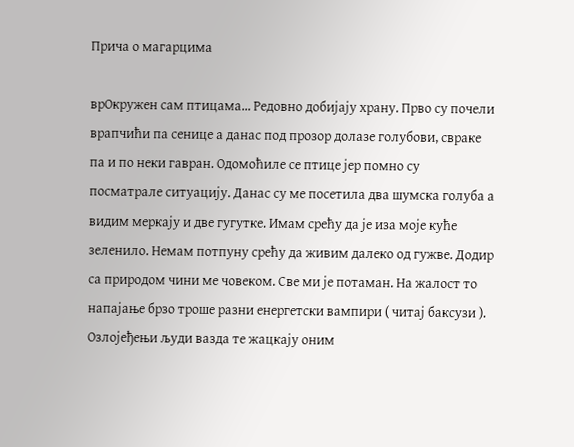Прича о магарцима

врОкружен сам птицама... Редовно добијају храну. Прво су почели врапчићи па сенице а данас под прозор долазе голубови, свраке па и по неки гавран. Одомоћиле се птице јер помно су посматрале ситуацију. Данас су ме посетила два шумска голуба а видим меркају и две гугутке. Имам срећу да је иза моје куће зеленило. Немам потпуну срећу да живим далеко од гужве. Додир са природом чини ме човеком. Све ми је потаман. На жалост то напајање брзо троше разни енергетски вампири ( читај баксузи ). Озлојеђењи људи вазда те жацкају оним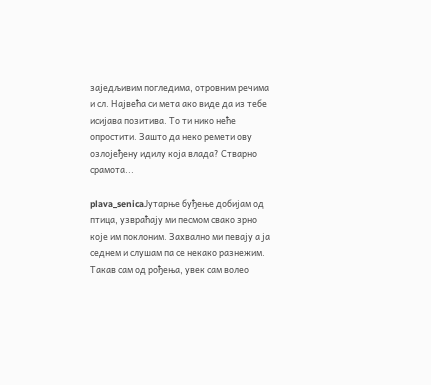заједљивим погледима, отровним речима и сл. Највећа си мета ако виде да из тебе исијава позитива. То ти нико неће опростити. Зашто да неко ремети ову озлојеђену идилу која влада? Стварно срамота...

plava_senicaЈутарње буђење добијам од птица, узвраћају ми песмом свако зрно које им поклоним. Захвално ми певају а ја седнем и слушам па се некако разнежим. Такав сам од рођења, увек сам волео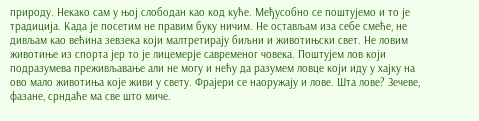природу. Некако сам у њој слободан као код куће. Међусобно се поштујемо и то је традиција. Када је посетим не правим буку ничим. Не остављам иза себе смеће, не дивљам као већина зевзека који малтретирају биљни и животињски свет. Не ловим животиње из спорта јер то је лицемерје савременог човека. Поштујем лов који подразумева преживљавање али не могу и нећу да разумем ловце који иду у хајку на ово мало животиња које живи у свету. Фрајери се наоружају и лове. Шта лове? Зечеве, фазане, срндаће ма све што миче.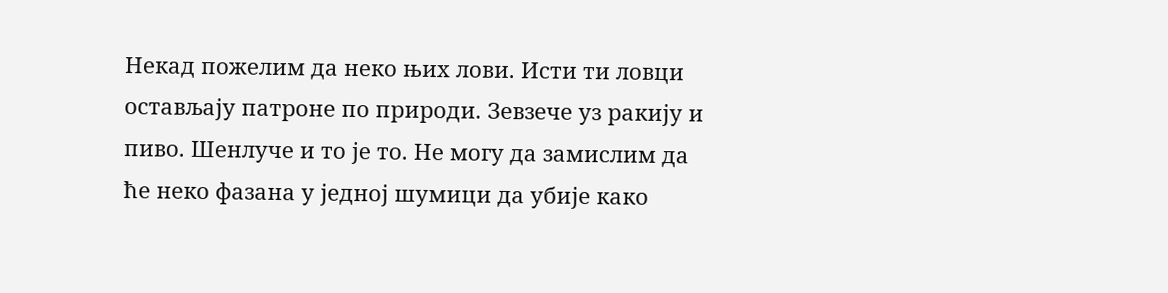Некад пожелим да неко њих лови. Исти ти ловци остављају патроне по природи. Зевзече уз ракију и пиво. Шенлуче и то је то. Не могу да замислим да ће неко фазана у једној шумици да убије како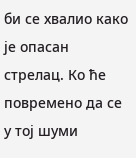би се хвалио како је опасан стрелац. Ко ће повремено да се у тој шуми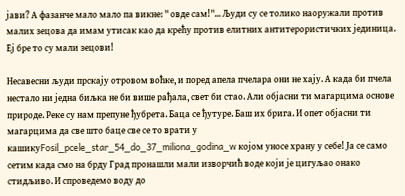јави? А фазанче мало мало па викне: '' овде сам!''... Људи су се толико наоружали против малих зецова да имам утисак као да крећу против елитних антитерористичких јединица. Еј бре то су мали зецови!

Несавесни људи прскају отровом воћке, и поред апела пчелара они не хају. А када би пчела нестало ни једна биљка не би више рађала, свет би стао. Али објасни ти магарцима основе природе. Реке су нам препуне ђубрета. Баца се ђутуре. Баш их брига. И опет објасни ти магарцима да све што баце све се то врати у кашикуFosil_pcele_star_54_do_37_miliona_godina_w којом уносе храну у себе! Ја се само сетим када смо на брду Град пронашли мали изворчић воде који је цигуљао онако стидљиво. И спроведемо воду до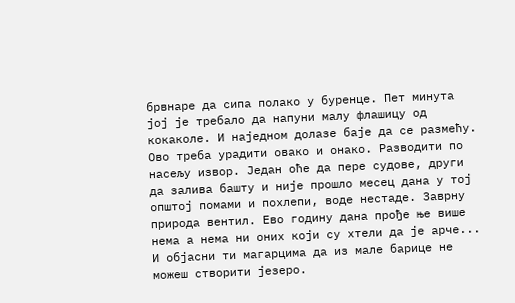брвнаре да сипа полако у буренце. Пет минута јој је требало да напуни малу флашицу од кокаколе. И наједном долазе баје да се размећу. Ово треба урадити овако и онако. Разводити по насељу извор. Један оће да пере судове, други да залива башту и није прошло месец дана у тој општој помами и похлепи, воде нестаде. Заврну природа вентил. Ево годину дана прође ње више нема а нема ни оних који су хтели да је арче... И објасни ти магарцима да из мале барице не можеш створити језеро.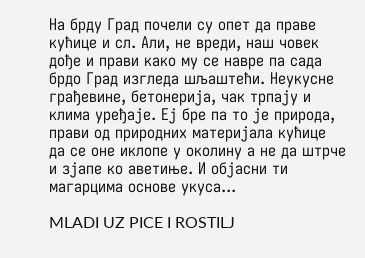На брду Град почели су опет да праве кућице и сл. Али, не вреди, наш човек дође и прави како му се навре па сада брдо Град изгледа шљаштећи. Неукусне грађевине, бетонерија, чак трпају и клима уређаје. Еј бре па то је природа, прави од природних материјала кућице да се оне иклопе у околину а не да штрче и зјапе ко аветиње. И објасни ти магарцима основе укуса...

MLADI UZ PICE I ROSTILJ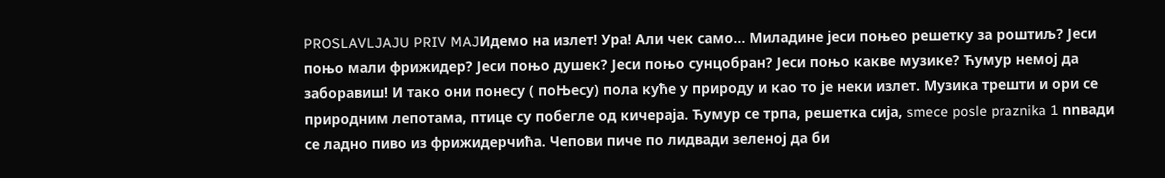PROSLAVLJAJU PRIV MAJИдемо на излет! Ура! Али чек само... Миладине јеси поњео решетку за роштиљ? Јеси поњо мали фрижидер? Јеси поњо душек? Јеси поњо сунцобран? Јеси поњо какве музике? Ћумур немој да заборавиш! И тако они понесу ( поЊесу) пола куће у природу и као то је неки излет. Музика трешти и ори се природним лепотама, птице су побегле од кичераја. Ћумур се трпа, решетка сија, smece posle praznika 1 nnвади се ладно пиво из фрижидерчића. Чепови пиче по лидвади зеленој да би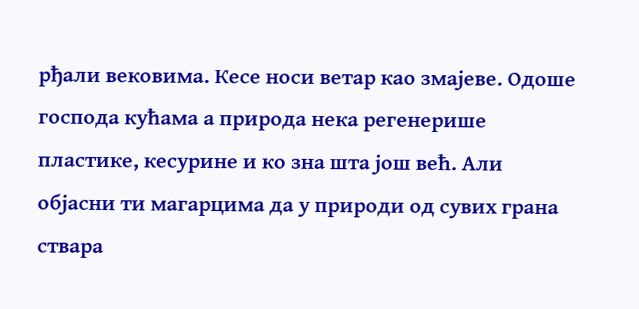рђали вековима. Кесе носи ветар као змајеве. Одоше господа кућама а природа нека регенерише пластике, кесурине и ко зна шта још већ. Али објасни ти магарцима да у природи од сувих грана ствара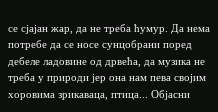се сјајан жар, да не треба ћумур. Да нема потребе да се носе сунцобрани поред дебеле ладовине од дрвећа, да музика не треба у природи јер она нам пева својим хоровима зрикаваца, птица... Објасни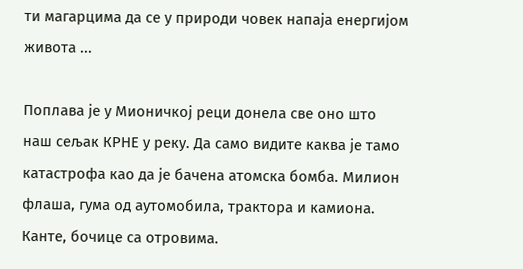ти магарцима да се у природи човек напаја енергијом живота ...

Поплава је у Мионичкој реци донела све оно што наш сељак КРНЕ у реку. Да само видите каква је тамо катастрофа као да је бачена атомска бомба. Милион флаша, гума од аутомобила, трактора и камиона. Канте, бочице са отровима.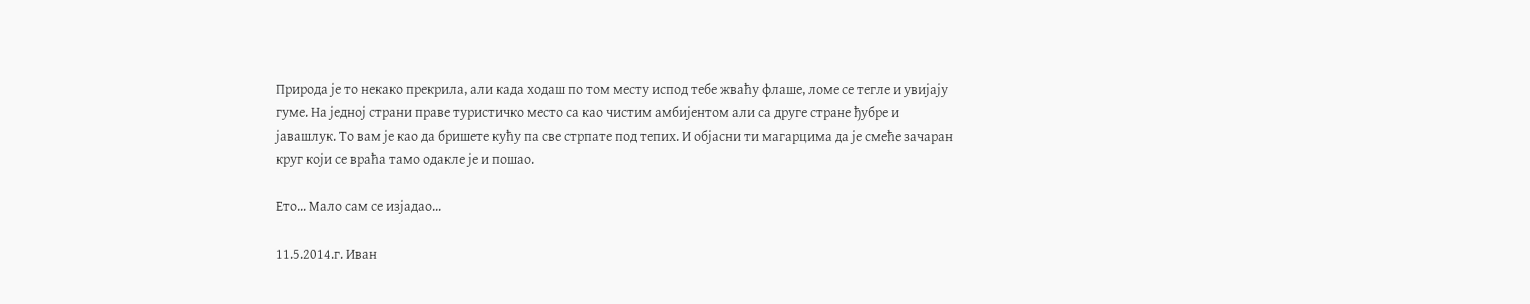Природа је то некако прекрила, али када ходаш по том месту испод тебе жваћу флаше, ломе се тегле и увијају гуме. На једној страни праве туристичко место са као чистим амбијентом али са друге стране ђубре и јавашлук. То вам је као да бришете кућу па све стрпате под тепих. И објасни ти магарцима да је смеће зачаран круг који се враћа тамо одакле је и пошао.

Ето... Мало сам се изјадао...

11.5.2014.г. Иван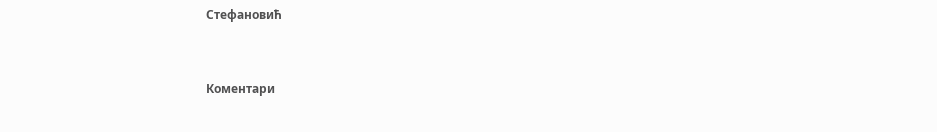Стефановић



Коментари